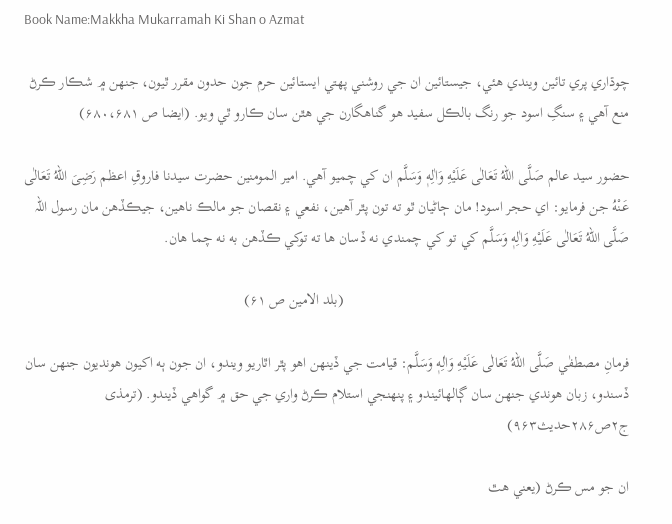Book Name:Makkha Mukarramah Ki Shan o Azmat

چوڌاري پري تائين ويندي هئي، جيستائين ان جي روشني پهتي ايستائين حرم جون حدون مقرر ٿيون، جنهن ۾ شڪار ڪرڻ منع آهي ۽ سنگِ اسود جو رنگ بالڪل سفيد هو گناهگارن جي هٿن سان ڪارو ٿي ويو. (ایضا ص ۶۸۰،۶۸۱)

حضور سيد عالم صَلَّى اللهُ تَعَالٰى عَلَيْهِ وَاٰلِهٖ وَسَلَّم ان کي چميو آهي. امير المومنين حضرت سيدنا فاروقِ اعظم رَضِىَ اللهُ تَعَالٰی عَـنْهُ جن فرمايو: اي حجر اسود! مان ڄاڻيان ٿو ته تون پٿر آهين، نفعي ۽ نقصان جو مالڪ ناهين، جيڪڏهن مان رسول اللہ  صَلَّى اللهُ تَعَالٰى عَلَيْهِ وَاٰلِهٖ وَسَلَّم کي تو کي چمندي نه ڏسان ها ته توکي ڪڏهن به نه چما هان.

                                                                            (بلد الامین ص ۶۱)

فرمانِ مصطفٰي صَلَّى اللهُ تَعَالٰى عَلَيْهِ وَاٰلِهٖ وَسَلَّم: قيامت جي ڏينهن اهو پٿر اٿاريو ويندو، ان جون ٻه اکيون هونديون جنهن سان ڏسندو، زبان هوندي جنهن سان ڳالهائيندو ۽ پنهنجي استلام ڪرڻ واري جي حق ۾ گواهي ڏيندو. (ترمذی ج۲ص۲۸۶حدیث۹۶۳)

ان جو مس ڪرڻ (يعني هٿ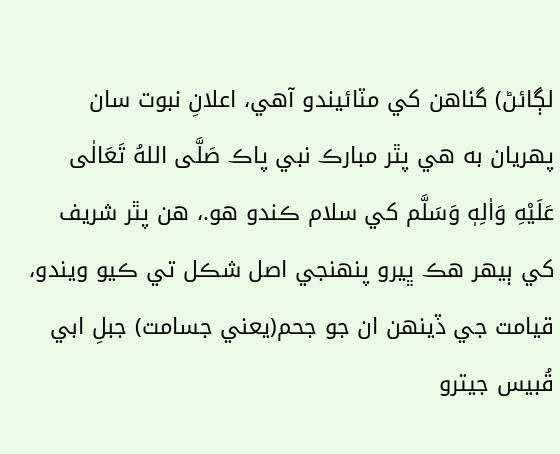لڳائڻ) گناهن کي مٽائيندو آهي، اعلانِ نبوت سان پهريان به هي پٿر مبارڪ نبي پاڪ صَلَّى اللهُ تَعَالٰى عَلَيْهِ وَاٰلِهٖ وَسَلَّم کي سلام ڪندو هو.، هن پٿر شريف کي ٻيهر هڪ ڀيرو پنهنجي اصل شڪل تي ڪيو ويندو، قيامت جي ڏينهن ان جو جحم(يعني جسامت) جبلِ ابي قُبيس جيترو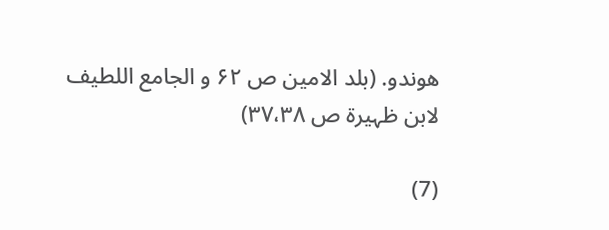هوندو. (بلد الامین ص ۶۲ و الجامع اللطیف لابن ظہیرۃ ص ۳۷،۳۸)

(7)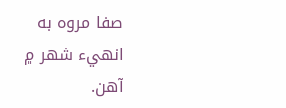صفا مروه به انهيء شهر ۾ آهن.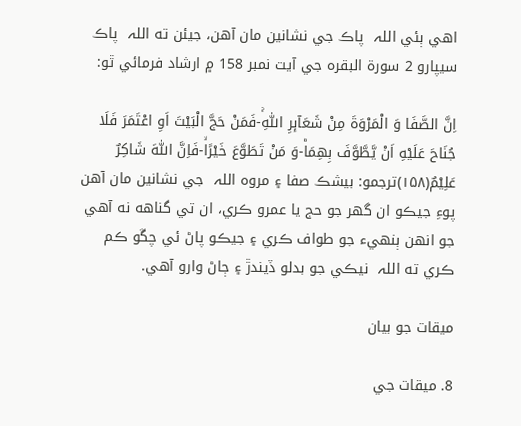اهي ٻئي اللہ  پاڪ جي نشانين مان آهن، جيئن ته اللہ  پاڪ سيپارو 2 سورة البقره جي آيت نمبر 158 ۾ ارشاد فرمائي ٿو:

اِنَّ الصَّفَا وَ الْمَرْوَةَ مِنْ شَعَآىٕرِ اللّٰهِۚ-فَمَنْ حَجَّ الْبَیْتَ اَوِ اعْتَمَرَ فَلَا جُنَاحَ عَلَیْهِ اَنْ یَّطَّوَّفَ بِهِمَاؕ-وَ مَنْ تَطَوَّعَ خَیْرًاۙ-فَاِنَّ اللّٰهَ شَاكِرٌ عَلِیْمٌ(۱۵۸)ترجمو: بيشڪ صفا ۽ مروه اللہ  جي نشانين مان آهن پوءِ جيڪو ان گهر جو حج يا عمرو ڪري، ان تي گناهه نه آهي جو انهن ٻنهيء جو طواف ڪري ۽ جيڪو پاڻ ئي چڱو ڪم ڪري ته اللہ  نيڪي جو بدلو ڏيندڙ ۽ ڄاڻ وارو آهي.

ميقات جو بيان

8. ميقات جي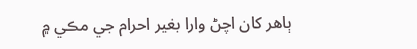ٻاهر کان اچڻ وارا بغير احرام جي مڪي ۾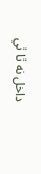داخل نه ٿا ٿي